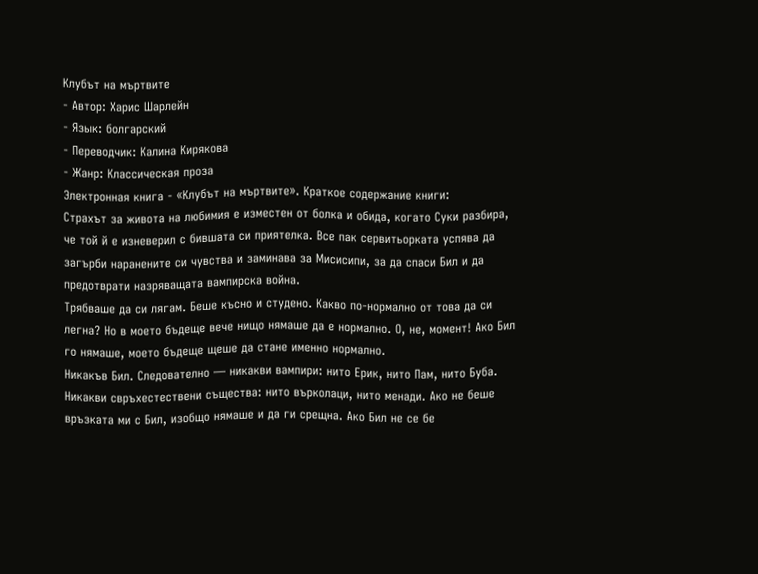Клубът на мъртвите
- Автор: Харис Шарлейн
- Язык: болгарский
- Переводчик: Калина Кирякова
- Жанр: Классическая проза
Электронная книга - «Клубът на мъртвите». Краткое содержание книги:
Страхът за живота на любимия е изместен от болка и обида, когато Суки разбира, че той й е изневерил с бившата си приятелка. Все пак сервитьорката успява да загърби наранените си чувства и заминава за Мисисипи, за да спаси Бил и да предотврати назряващата вампирска война.
Трябваше да си лягам. Беше късно и студено. Какво по-нормално от това да си легна? Но в моето бъдеще вече нищо нямаше да е нормално. О, не, момент! Ако Бил го нямаше, моето бъдеще щеше да стане именно нормално.
Никакъв Бил. Следователно — никакви вампири: нито Ерик, нито Пам, нито Буба.
Никакви свръхестествени същества: нито върколаци, нито менади. Ако не беше връзката ми с Бил, изобщо нямаше и да ги срещна. Ако Бил не се бе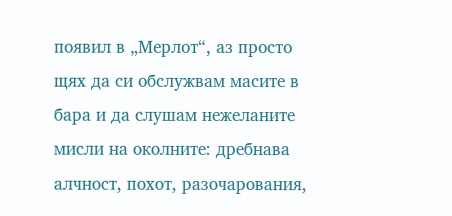появил в „Мерлот“, аз просто щях да си обслужвам масите в бара и да слушам нежеланите мисли на околните: дребнава алчност, похот, разочарования,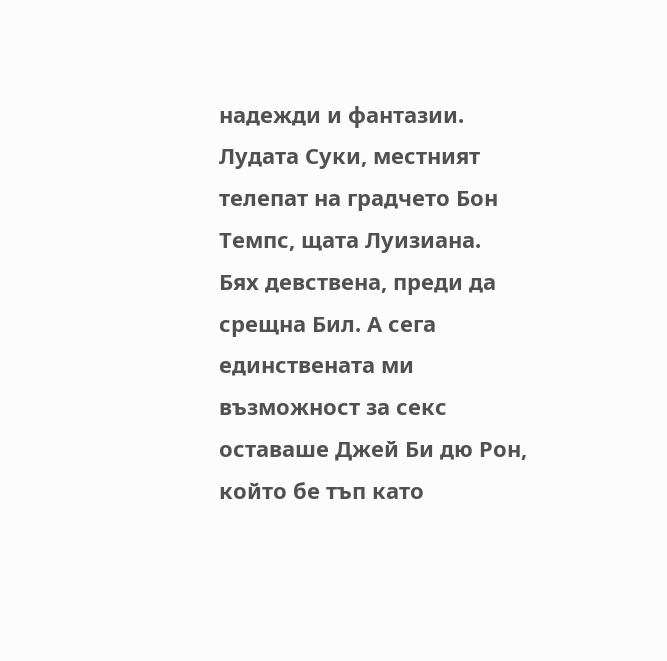надежди и фантазии. Лудата Суки, местният телепат на градчето Бон Темпс, щата Луизиана.
Бях девствена, преди да срещна Бил. А сега единствената ми възможност за секс оставаше Джей Би дю Рон, който бе тъп като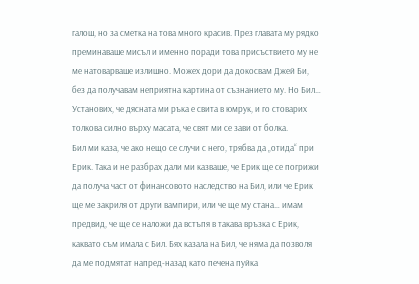галош, но за сметка на това много красив. През главата му рядко преминаваше мисъл и именно поради това присъствието му не ме натоварваше излишно. Можех дори да докосвам Джей Би, без да получавам неприятна картина от съзнанието му. Но Бил… Установих, че дясната ми ръка е свита в юмрук, и го стоварих толкова силно върху масата, че свят ми се зави от болка.
Бил ми каза, че ако нещо се случи с него, трябва да „отида“ при Ерик. Така и не разбрах дали ми казваше, че Ерик ще се погрижи да получа част от финансовото наследство на Бил, или че Ерик ще ме закриля от други вампири, или че ще му стана… имам предвид, че ще се наложи да встъпя в такава връзка с Ерик, каквато съм имала с Бил. Бях казала на Бил, че няма да позволя да ме подмятат напред-назад като печена пуйка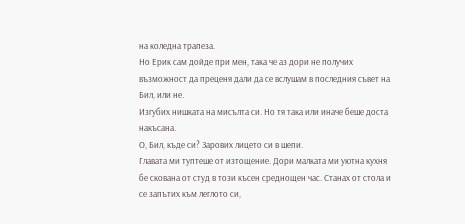на коледна трапеза.
Но Ерик сам дойде при мен, така че аз дори не получих възможност да преценя дали да се вслушам в последния съвет на Бил, или не.
Изгубих нишката на мисълта си. Но тя така или иначе беше доста накъсана.
О, Бил, къде си? Зарових лицето си в шепи.
Главата ми туптеше от изтощение. Дори малката ми уютна кухня бе скована от студ в този късен среднощен час. Станах от стола и се запътих към леглото си,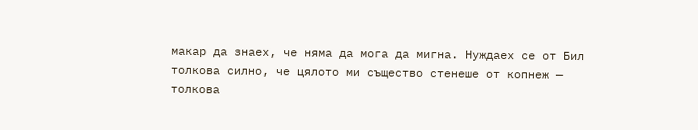макар да знаех, че няма да мога да мигна. Нуждаех се от Бил толкова силно, че цялото ми същество стенеше от копнеж — толкова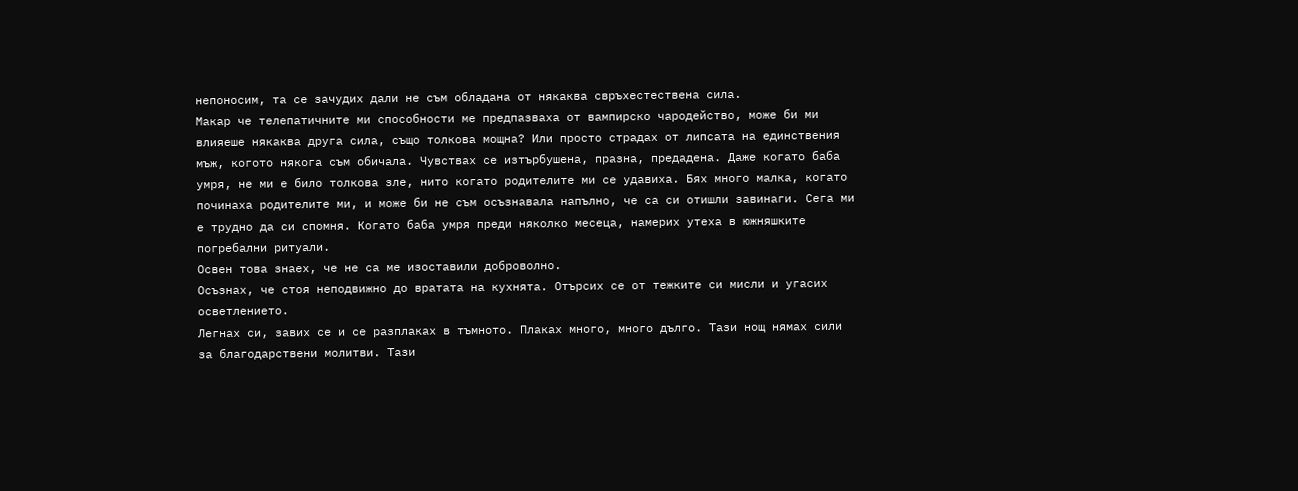непоносим, та се зачудих дали не съм обладана от някаква свръхестествена сила.
Макар че телепатичните ми способности ме предпазваха от вампирско чародейство, може би ми влияеше някаква друга сила, също толкова мощна? Или просто страдах от липсата на единствения мъж, когото някога съм обичала. Чувствах се изтърбушена, празна, предадена. Даже когато баба умря, не ми е било толкова зле, нито когато родителите ми се удавиха. Бях много малка, когато починаха родителите ми, и може би не съм осъзнавала напълно, че са си отишли завинаги. Сега ми е трудно да си спомня. Когато баба умря преди няколко месеца, намерих утеха в южняшките погребални ритуали.
Освен това знаех, че не са ме изоставили доброволно.
Осъзнах, че стоя неподвижно до вратата на кухнята. Отърсих се от тежките си мисли и угасих осветлението.
Легнах си, завих се и се разплаках в тъмното. Плаках много, много дълго. Тази нощ нямах сили за благодарствени молитви. Тази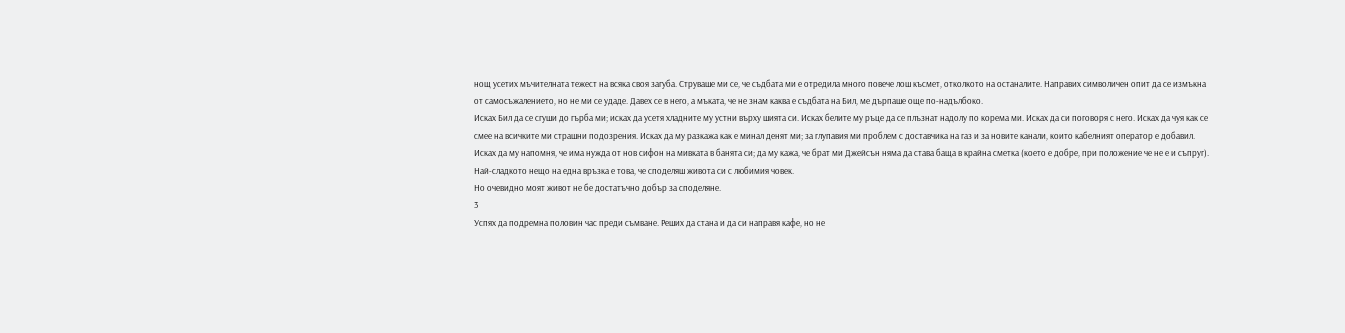нощ усетих мъчителната тежест на всяка своя загуба. Струваше ми се, че съдбата ми е отредила много повече лош късмет, отколкото на останалите. Направих символичен опит да се измъкна от самосъжалението, но не ми се удаде. Давех се в него, а мъката, че не знам каква е съдбата на Бил, ме дърпаше още по-надълбоко.
Исках Бил да се сгуши до гърба ми; исках да усетя хладните му устни върху шията си. Исках белите му ръце да се плъзнат надолу по корема ми. Исках да си поговоря с него. Исках да чуя как се смее на всичките ми страшни подозрения. Исках да му разкажа как е минал денят ми; за глупавия ми проблем с доставчика на газ и за новите канали, които кабелният оператор е добавил. Исках да му напомня, че има нужда от нов сифон на мивката в банята си; да му кажа, че брат ми Джейсън няма да става баща в крайна сметка (което е добре, при положение че не е и съпруг).
Най-сладкото нещо на една връзка е това, че споделяш живота си с любимия човек.
Но очевидно моят живот не бе достатъчно добър за споделяне.
3
Успях да подремна половин час преди съмване. Реших да стана и да си направя кафе, но не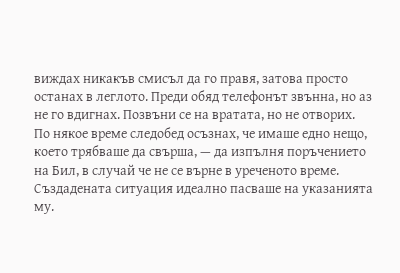виждах никакъв смисъл да го правя, затова просто останах в леглото. Преди обяд телефонът звънна, но аз не го вдигнах. Позвъни се на вратата, но не отворих.
По някое време следобед осъзнах, че имаше едно нещо, което трябваше да свърша, — да изпълня поръчението на Бил, в случай че не се върне в уреченото време. Създадената ситуация идеално пасваше на указанията му.